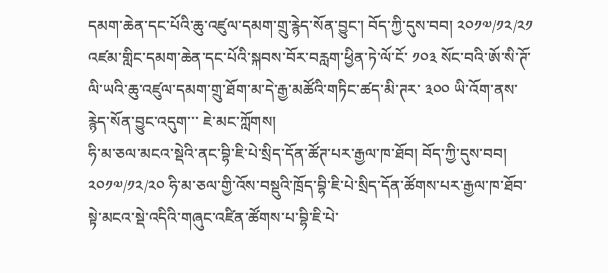དམག་ཆེན་དང་པོའི་ཆུ་འཛུལ་དམག་གྲུ་རྙེད་སོན་བྱུང་། བོད་ཀྱི་དུས་བབ། ༢༠༡༧/༡༢/༢༡ འཛམ་གླིང་དམག་ཆེན་དང་པོའི་སྐབས་བོར་བརླག་ཕྱིན་ཏེ་ལོ་ངོ་ ༡༠༣ སོང་བའི་ཨོ་སི་ཊོ་ལི་ཡའི་ཆུ་འཛུལ་དམག་གྲུ་ཐོག་མ་དེ་རྒྱ་མཚོའི་གཏིང་ཚད་མི་ཊར་ ༣༠༠ ཡི་འོག་ནས་རྙེད་སོན་བྱུང་འདུག་་་ ཇེ་མང་ཀློགས།
ཧི་མ་ཅལ་མངའ་སྡེའི་ནང་བྷི་ཇི་པེ་སྲིད་དོན་ཚོཊ་པར་རྒྱལ་ཁ་ཐོབ། བོད་ཀྱི་དུས་བབ། ༢༠༡༧/༡༢/༢༠ ཧི་མ་ཅལ་གྱི་འོས་བསྡུའི་ཁྲོད་བྷི་ཇི་པེ་སྲིད་དོན་ཚོགས་པར་རྒྱལ་ཁ་ཐོབ་སྟེ་མངའ་སྡེ་འདིའི་གཞུང་འཛིན་ཚོགས་པ་བྷི་ཇི་པེ་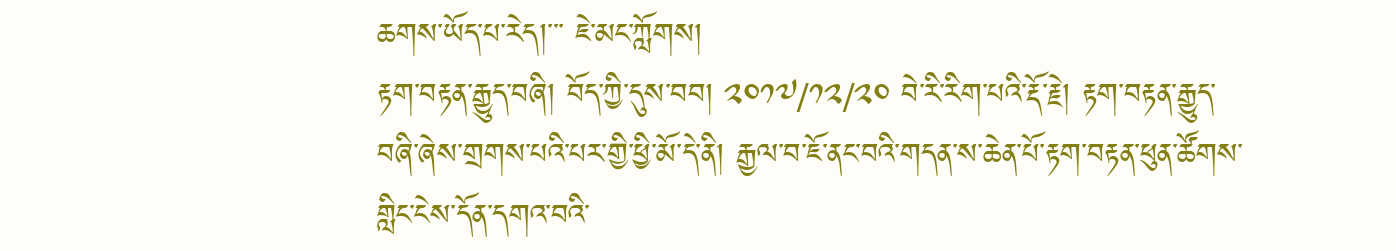ཆགས་ཡོད་པ་རེད།་་་ ཇེ་མང་ཀློགས།
རྟག་བརྟན་རྒྱུད་བཞི། བོད་ཀྱི་དུས་བབ། ༢༠༡༧/༡༢/༢༠ བེ་རི་རིག་པའི་རྡོ་རྗེ། རྟག་བརྟན་རྒྱུད་བཞི་ཞེས་གྲགས་པའི་པར་གྱི་ཕྱི་མོ་དེ་ནི། རྒྱལ་བ་ཇོ་ནང་བའི་གདན་ས་ཆེན་པོ་རྟག་བརྟན་ཕུན་ཚོགས་གླིང་ངེས་དོན་དགའ་བའི་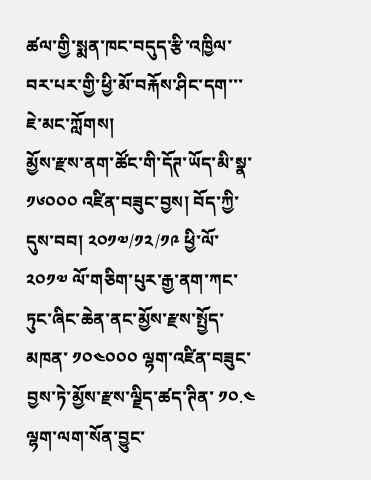ཚལ་གྱི་སྨན་ཁང་བདུད་རྩི་འཁྱིལ་བར་པར་གྱི་ཕྱི་མོ་བརྐོས་ཤིང་དག་་་ ཇེ་མང་ཀློགས།
མྱོས་རྫས་ནག་ཚོང་གི་དོཊ་ཡོད་མི་སྣ་ ༡༦༠༠༠ འཛིན་བཟུང་བྱས། བོད་ཀྱི་དུས་བབ། ༢༠༡༧/༡༢/༡༩ ཕྱི་ལོ་ ༢༠༡༧ ལོ་གཅིག་པུར་རྒྱ་ནག་ཀང་ཏུང་ཞིང་ཆེན་ནང་མྱོས་རྫས་སྤྱོད་མཁན་ ༡༠༤༠༠༠ ལྷག་འཛིན་བཟུང་བྱས་ཏེ་མྱོས་རྫས་ལྗིད་ཚད་ཊིན་ ༡༠.༤ ལྷག་ལག་སོན་བྱུང་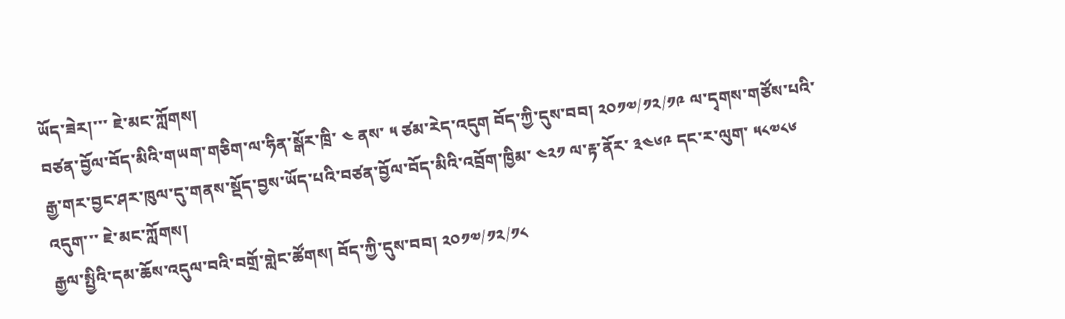ཡོད་ཟེར།་་་ ཇེ་མང་ཀློགས།
བཙན་བྱོལ་བོད་མིའི་གཡག་གཅིག་ལ་ཧིན་སྒོར་ཁྲི་ ༤ ནས་ ༥ ཙམ་རེད་འདུག བོད་ཀྱི་དུས་བབ། ༢༠༡༧/༡༢/༡༩ ལ་དྭགས་གཙོས་པའི་རྒྱ་གར་བྱང་ཤར་ཁུལ་དུ་གནས་སྡོད་བྱས་ཡོད་པའི་བཙན་བྱོལ་བོད་མིའི་འབྲོག་ཁྱིམ་ ༤༢༡ ལ་རྟ་ནོར་ ༣༤༦༩ དང་ར་ལུག་ ༥༨༧༨༦ འདུག་་་ ཇེ་མང་ཀློགས།
རྒྱལ་སྤྱིའི་དམ་ཆོས་འདུལ་བའི་བགྲོ་གླེང་ཚོགས། བོད་ཀྱི་དུས་བབ། ༢༠༡༧/༡༢/༡༨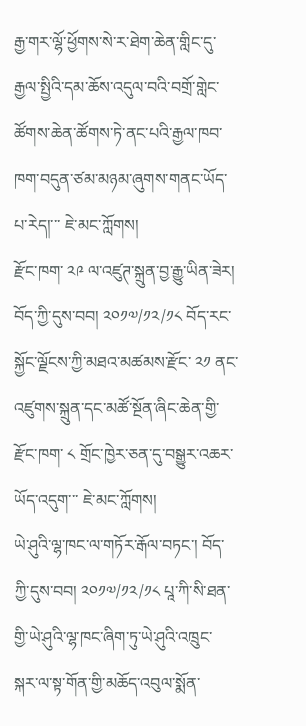རྒྱ་གར་ལྷོ་ཕྱོགས་སེ་ར་ཐེག་ཆེན་གླིང་དུ་རྒྱལ་སྤྱིའི་དམ་ཆོས་འདུལ་བའི་བགྲོ་གླེང་ཚོགས་ཆེན་ཚོགས་ཏེ་ནང་པའི་རྒྱལ་ཁབ་ཁག་བདུན་ཙམ་མཉམ་ཞུགས་གནང་ཡོད་པ་རེད།་་་ ཇེ་མང་ཀློགས།
རྫོང་ཁག་ ༢༩ ལ་འཛུཊ་སྐྲུན་བྱ་རྒྱུ་ཡིན་ཟེར། བོད་ཀྱི་དུས་བབ། ༢༠༡༧/༡༢/༡༨ བོད་རང་སྐྱོང་ལྗོངས་ཀྱི་མཐའ་མཚམས་རྫོང་ ༢༡ ནང་འཛུགས་སྐྲུན་དང་མཚོ་སྔོན་ཞིང་ཆེན་གྱི་རྫོང་ཁག་ ༨ གྲོང་ཁྱེར་ཅན་དུ་བསྒྱུར་འཆར་ཡོད་འདུག་་་ ཇེ་མང་ཀློགས།
ཡེ་ཤུའི་ལྷ་ཁང་ལ་གཏོར་རྒོལ་བཏང་། བོད་ཀྱི་དུས་བབ། ༢༠༡༧/༡༢/༡༨ པཱ་ཀི་སི་ཐན་གྱི་ཡེ་ཤུའི་ལྷ་ཁང་ཞིག་ཏུ་ཡེ་ཤུའི་འཁྲུང་སྐར་ལ་སྟ་གོན་གྱི་མཆོད་འབུལ་སྨོན་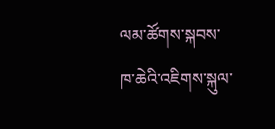ལམ་ཚོགས་སྐབས་ཁ་ཆེའི་འཇིགས་སྐུལ་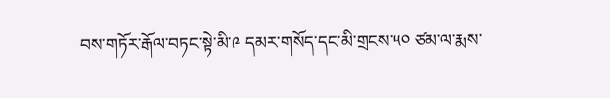བས་གཏོར་རྒོལ་བཏང་སྟེ་མི་༩ དམར་གསོད་དང་མི་གྲངས་༥༠ ཙམ་ལ་རྨས་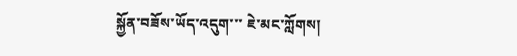སྐྱོན་བཟོས་ཡོད་འདུག་་་ ཇེ་མང་ཀློགས།